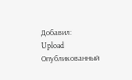Добавил:
Upload Опубликованный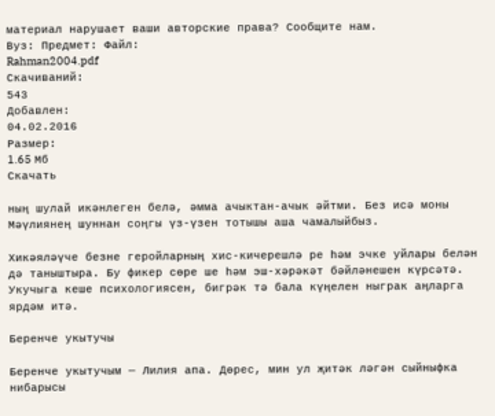материал нарушает ваши авторские права? Сообщите нам.
Вуз: Предмет: Файл:
Rahman2004.pdf
Скачиваний:
543
Добавлен:
04.02.2016
Размер:
1.65 Mб
Скачать

ның шулай икәнлеген белә, әмма ачыктан-ачык әйтми. Без исә моны Мәүлиянең шуннан соңгы үз-үзен тотышы аша чамалыйбыз.

Хикәяләүче безне геройларның хис-кичерешлә ре һәм эчке уйлары белән дә таныштыра. Бу фикер сөре ше һәм эш-хәрәкәт бәйләнешен күрсәтә. Укучыга кеше психологиясен, бигрәк тә бала күңелен ныграк аңларга ярдәм итә.

Беренче укытучы

Беренче укытучым — Лилия апа. Дөрес, мин ул җитәк ләгән сыйныфка нибарысы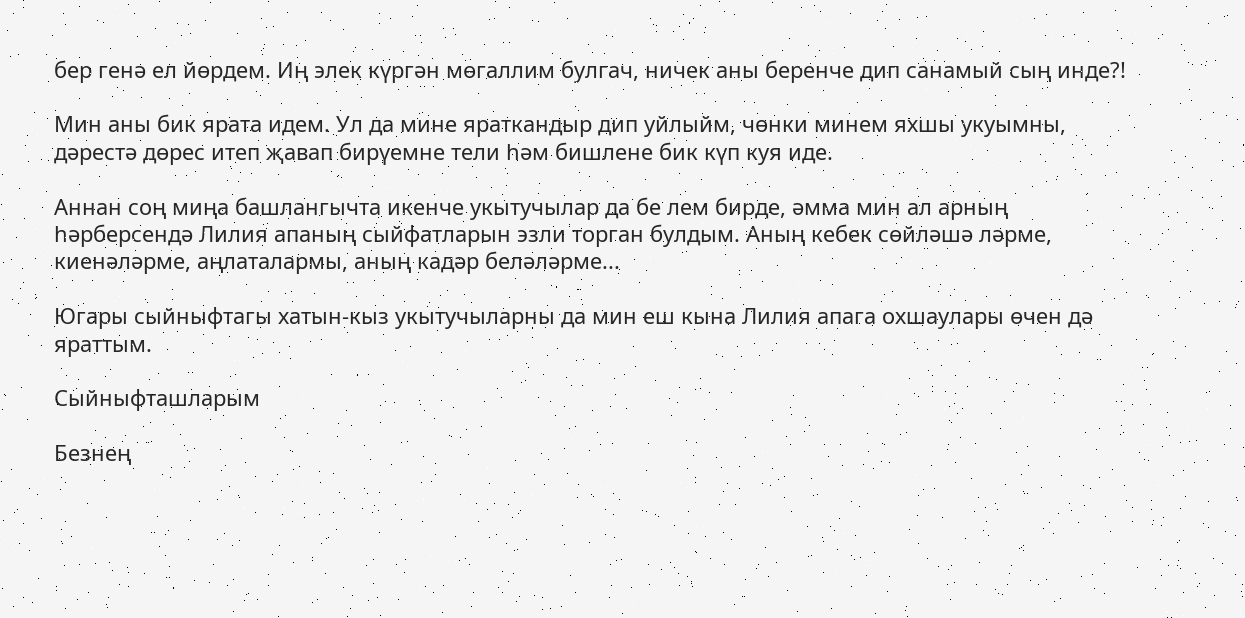бер генә ел йөрдем. Иң элек күргән мөгаллим булгач, ничек аны беренче дип санамый сың инде?!

Мин аны бик ярата идем. Ул да мине яраткандыр дип уйлыйм, чөнки минем яхшы укуымны, дәрестә дөрес итеп җавап бирүемне тели һәм бишлене бик күп куя иде.

Аннан соң миңа башлангычта икенче укытучылар да бе лем бирде, әмма мин ал арның һәрберсендә Лилия апаның сыйфатларын эзли торган булдым. Аның кебек сөйләшә ләрме, киенәләрме, аңлаталармы, аның кадәр беләләрме...

Югары сыйныфтагы хатын-кыз укытучыларны да мин еш кына Лилия апага охшаулары өчен дә яраттым.

Сыйныфташларым

Безнең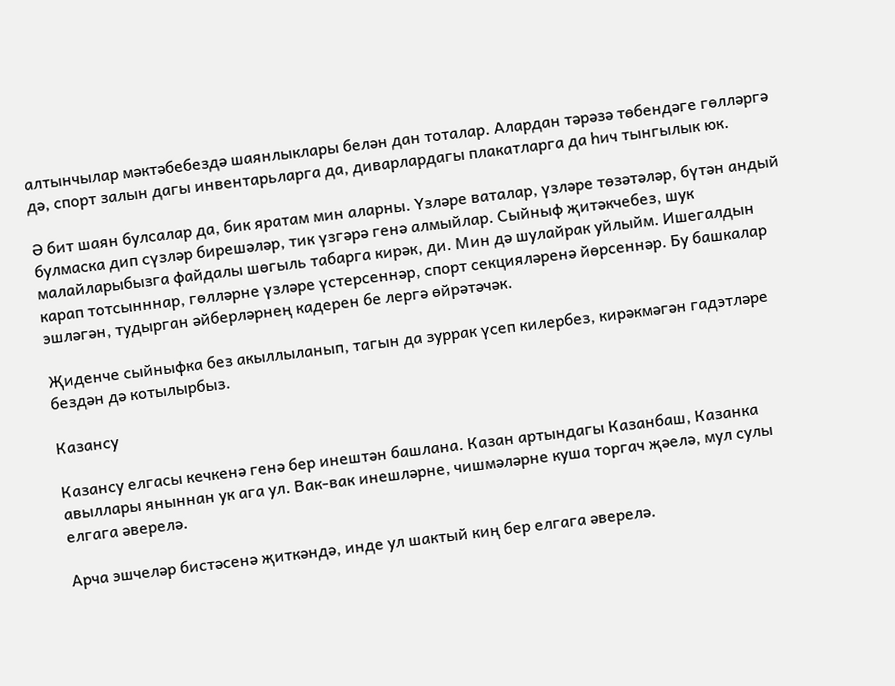алтынчылар мәктәбебездә шаянлыклары белән дан тоталар. Алардан тәрәзә төбендәге гөлләргә дә, спорт залын дагы инвентарьларга да, диварлардагы плакатларга да һич тынгылык юк.

Ә бит шаян булсалар да, бик яратам мин аларны. Үзләре ваталар, үзләре төзәтәләр, бүтән андый булмаска дип сүзләр бирешәләр, тик үзгәрә генә алмыйлар. Сыйныф җитәкчебез, шук малайларыбызга файдалы шөгыль табарга кирәк, ди. Мин дә шулайрак уйлыйм. Ишегалдын карап тотсынннар, гөлләрне үзләре үстерсеннәр, спорт секцияләренә йөрсеннәр. Бу башкалар эшләгән, тудырган әйберләрнең кадерен бе лергә өйрәтәчәк.

Җиденче сыйныфка без акыллыланып, тагын да зуррак үсеп килербез, кирәкмәгән гадэтләре бездән дә котылырбыз.

Казансу

Казансу елгасы кечкенә генә бер инештән башлана. Казан артындагы Казанбаш, Казанка авыллары яныннан ук ага ул. Вак-вак инешләрне, чишмәләрне куша торгач җәелә, мул сулы елгага әверелә.

Арча эшчеләр бистәсенә җиткәндә, инде ул шактый киң бер елгага әверелә.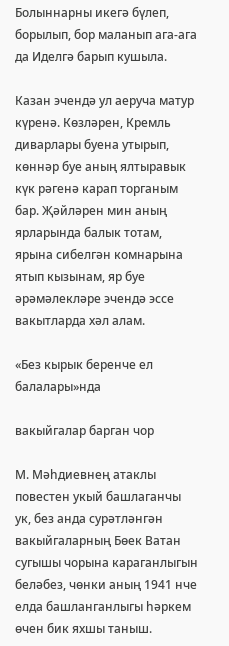Болыннарны икегә бүлеп, борылып, бор маланып ага-ага да Иделгә барып кушыла.

Казан эчендә ул аеруча матур күренә. Көзләрен, Кремль диварлары буена утырып, көннәр буе аның ялтыравык күк рәгенә карап торганым бар. Җәйләрен мин аның ярларында балык тотам, ярына сибелгән комнарына ятып кызынам, яр буе әрәмәлекләре эчендә эссе вакытларда хәл алам.

«Без кырык беренче ел балалары»нда

вакыйгалар барган чор

М. Мәһдиевнең атаклы повестен укый башлаганчы ук, без анда сурәтләнгән вакыйгаларның Бөек Ватан сугышы чорына караганлыгын беләбез, чөнки аның 1941 нче елда башланганлыгы һәркем өчен бик яхшы таныш.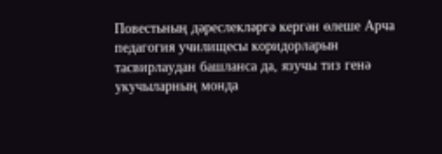Повестьның дәреслекләргә кергән өлеше Арча педагогия училищесы коридорларын тасвирлаудан башланса да, язучы тиз генә укучыларның монда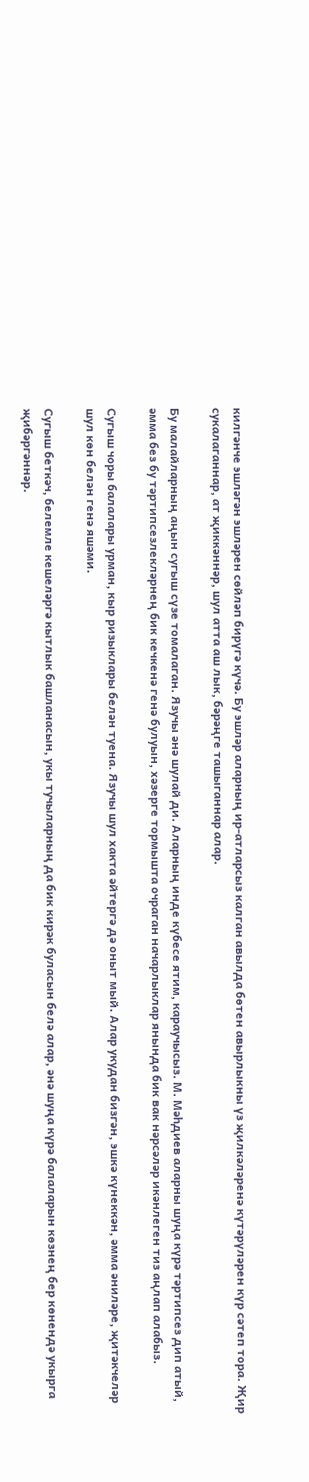килгәнче эшләгән эшләрен сөйләп бирүгә күчә. Бу эшләр аларның ир-атларсыз калган авылда бөтен авырлыкны үз җилкәләренә күтәрүләрен күр сәтеп тора. Җир сукалаганнар, ат җиккәннәр, шул атта аш лык, бәрәңге ташыганнар алар.

Бу малайларның аңын сугыш сүзе томалаган. Язучы әнә шулай ди. Аларның инде күбесе ятим, караучысыз. М. Мәһдиев аларны шуңа күрә тәртипсез дип атый, әмма без бу тәртипсезлекләрнең бик кечкенә генә булуын, хәзерге тормышта очраган начарлыклар янында бик вак нәрсәләр икәнлеген тиз аңлап алабыз.

Сугыш чоры балалары урман, кыр ризыклары белән туена. Язучы шул хакта әйтергә дә оныт мый. Алар укудан бизгән, эшкә күнеккән, әмма әниләре, җитәкчеләр шул көн белән генә яшәми.

Сугыш беткәч, белемле кешеләргә кытлык башланасын, укы тучыларның да бик кирәк буласын белә алар, әнә шуңа күрә балаларын көзнең бер көнендә укырга җибәргәннәр.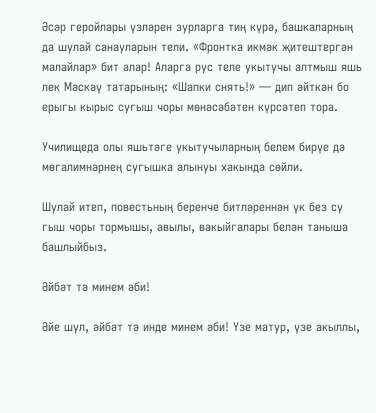Әсәр геройлары үзләрен зурларга тиң күрә, башкаларның да шулай санауларын тели. «Фронтка икмәк җитештергән малайлар» бит алар! Аларга рус теле укытучы алтмыш яшь лек Мәскәү татарының: «Шапки снять!» — дип әйткән бо ерыгы кырыс сугыш чоры мөнәсәбәтен күрсәтеп тора.

Училищеда олы яшьтәге укытучыларның белем бирүе дә мөгалимнәрнең сугышка алынуы хакында сөйли.

Шулай итеп, повестьның беренче битләреннән үк без су гыш чоры тормышы, авылы, вакыйгалары белән таныша башлыйбыз.

Әйбәт тә минем әби!

Әйе шул, әйбәт тә инде минем әби! Үзе матур, үзе акыллы,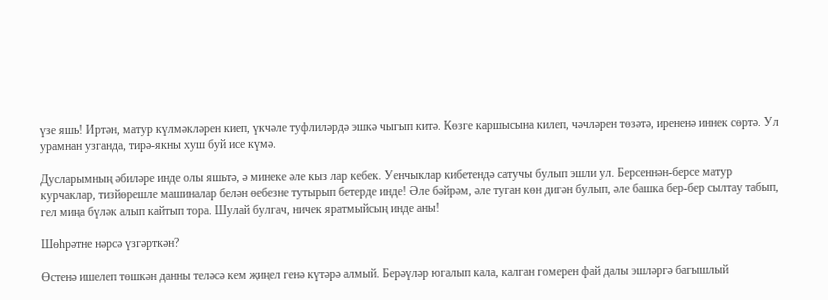үзе яшь! Иртән, матур күлмәкләрен киеп, үкчәле туфлиләрдә эшкә чыгып китә. Көзге каршысына килеп, чәчләрен төзәтә, ирененә иннек сөртә. Ул урамнан узганда, тирә-якны хуш буй исе күмә.

Дусларымның әбиләре инде олы яшьтә, ә минеке әле кыз лар кебек. Уенчыклар кибетендә сатучы булып эшли ул. Берсеннән-берсе матур курчаклар, тизйөрешле машиналар белән өебезне тутырып бетерде инде! Әле бәйрәм, әле туган көн дигән булып, әле башка бер-бер сылтау табып, гел миңа бүләк алып кайтып тора. Шулай булгач, ничек яратмыйсың инде аны!

Шөһрәтне нәрсә үзгәрткән?

Өстенә ишелеп төшкән данны теләсә кем җиңел генә күтәрә алмый. Берәүләр югалып кала, калган гомерен фай далы эшләргә багышлый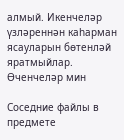алмый. Икенчеләр үзләреннән каһарман ясауларын бөтенләй яратмыйлар. Өченчеләр мин

Соседние файлы в предмете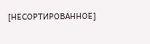[НЕСОРТИРОВАННОЕ]